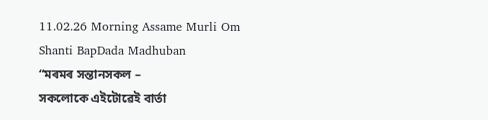11.02.26 Morning Assame Murli Om Shanti BapDada Madhuban
“মৰমৰ সন্তানসকল –
সকলোকে এইটোৱেই বাৰ্তা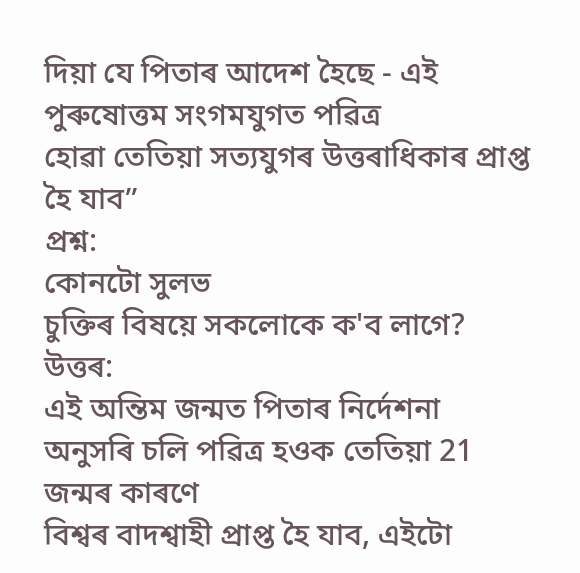দিয়া যে পিতাৰ আদেশ হৈছে - এই পুৰুষোত্তম সংগমযুগত পৱিত্ৰ
হোৱা তেতিয়া সত্যযুগৰ উত্তৰাধিকাৰ প্ৰাপ্ত হৈ যাব”
প্ৰশ্ন:
কোনটো সুলভ
চুক্তিৰ বিষয়ে সকলোকে ক'ব লাগে?
উত্তৰ:
এই অন্তিম জন্মত পিতাৰ নিৰ্দেশনা অনুসৰি চলি পৱিত্ৰ হওক তেতিয়া 21 জন্মৰ কাৰণে
বিশ্বৰ বাদশ্বাহী প্ৰাপ্ত হৈ যাব, এইটো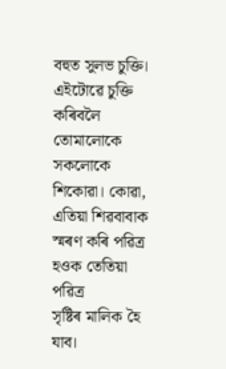বহুত সুলভ চুক্তি। এইটোৱে চুক্তি কৰিবলৈ
তোমালোকে সকলোকে শিকোৱা। কোৱা, এতিয়া শিৱবাবাক স্মৰণ কৰি পৱিত্ৰ হওক তেতিয়া পৱিত্ৰ
সৃষ্টিৰ মালিক হৈ যাব।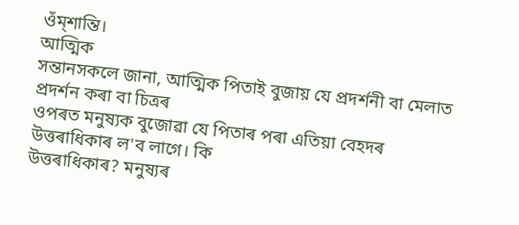ওঁম্শান্তি।
আত্মিক
সন্তানসকলে জানা, আত্মিক পিতাই বুজায় যে প্ৰদৰ্শনী বা মেলাত প্ৰদৰ্শন কৰা বা চিত্ৰৰ
ওপৰত মনুষ্যক বুজোৱা যে পিতাৰ পৰা এতিয়া বেহদৰ উত্তৰাধিকাৰ ল'ব লাগে। কি
উত্তৰাধিকাৰ? মনুষ্যৰ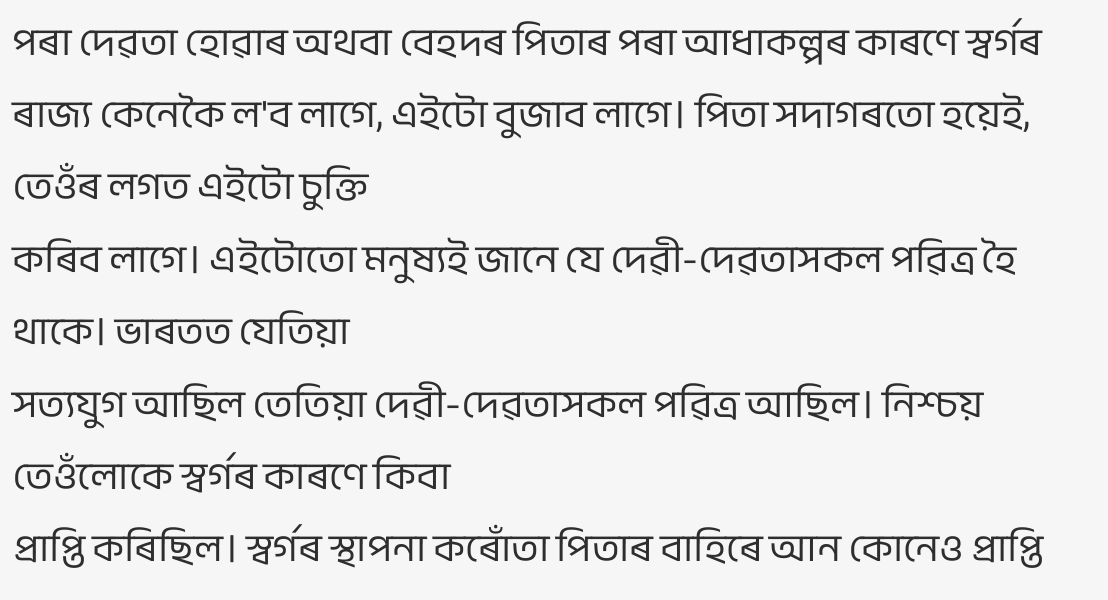পৰা দেৱতা হোৱাৰ অথবা বেহদৰ পিতাৰ পৰা আধাকল্পৰ কাৰণে স্বৰ্গৰ
ৰাজ্য কেনেকৈ ল'ব লাগে, এইটো বুজাব লাগে। পিতা সদাগৰতো হয়েই, তেওঁৰ লগত এইটো চুক্তি
কৰিব লাগে। এইটোতো মনুষ্যই জানে যে দেৱী-দেৱতাসকল পৱিত্ৰ হৈ থাকে। ভাৰতত যেতিয়া
সত্যযুগ আছিল তেতিয়া দেৱী-দেৱতাসকল পৱিত্ৰ আছিল। নিশ্চয় তেওঁলোকে স্বৰ্গৰ কাৰণে কিবা
প্ৰাপ্তি কৰিছিল। স্বৰ্গৰ স্থাপনা কৰোঁতা পিতাৰ বাহিৰে আন কোনেও প্ৰাপ্তি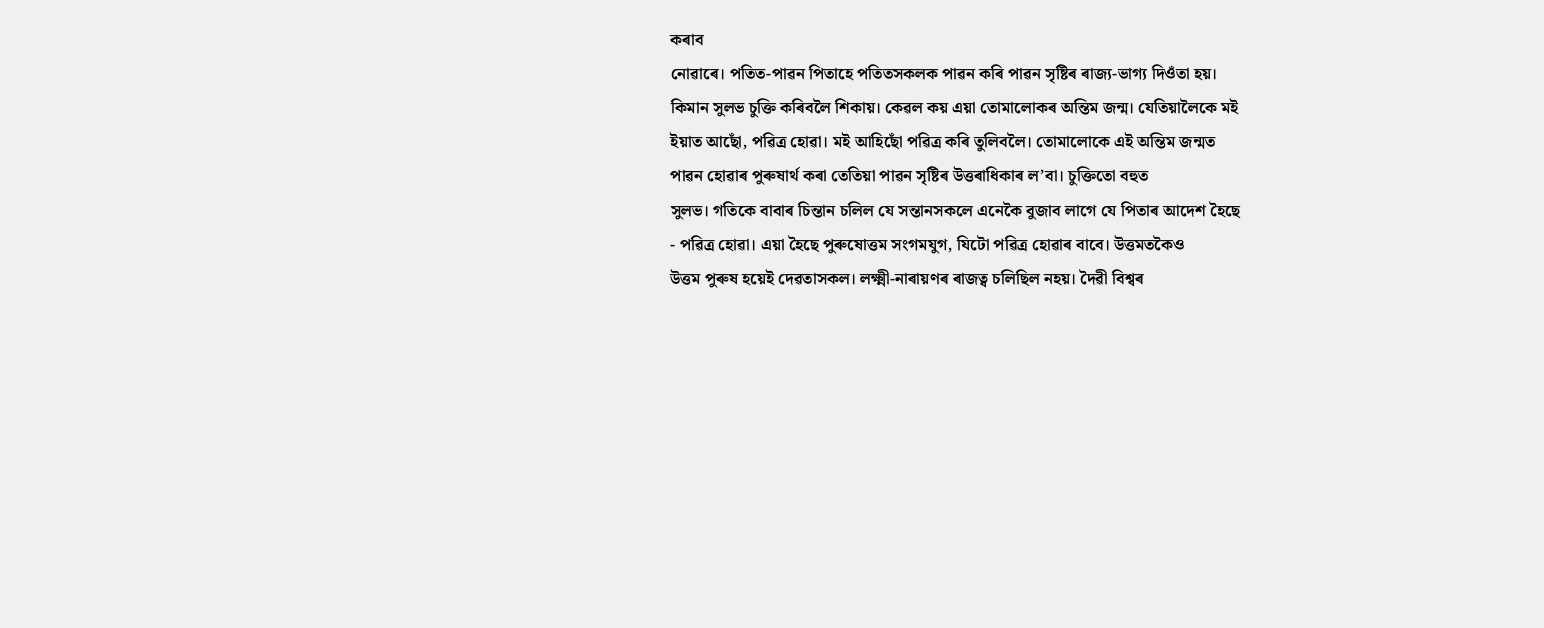কৰাব
নোৱাৰে। পতিত-পাৱন পিতাহে পতিতসকলক পাৱন কৰি পাৱন সৃষ্টিৰ ৰাজ্য-ভাগ্য দিওঁতা হয়।
কিমান সুলভ চুক্তি কৰিবলৈ শিকায়। কেৱল কয় এয়া তোমালোকৰ অন্তিম জন্ম। যেতিয়ালৈকে মই
ইয়াত আছোঁ, পৱিত্ৰ হোৱা। মই আহিছোঁ পৱিত্ৰ কৰি তুলিবলৈ। তোমালোকে এই অন্তিম জন্মত
পাৱন হোৱাৰ পুৰুষাৰ্থ কৰা তেতিয়া পাৱন সৃষ্টিৰ উত্তৰাধিকাৰ ল’বা। চুক্তিতো বহুত
সুলভ। গতিকে বাবাৰ চিন্তান চলিল যে সন্তানসকলে এনেকৈ বুজাব লাগে যে পিতাৰ আদেশ হৈছে
- পৱিত্ৰ হোৱা। এয়া হৈছে পুৰুষোত্তম সংগমযুগ, যিটো পৱিত্ৰ হোৱাৰ বাবে। উত্তমতকৈও
উত্তম পুৰুষ হয়েই দেৱতাসকল। লক্ষ্মী-নাৰায়ণৰ ৰাজত্ব চলিছিল নহয়। দৈৱী বিশ্বৰ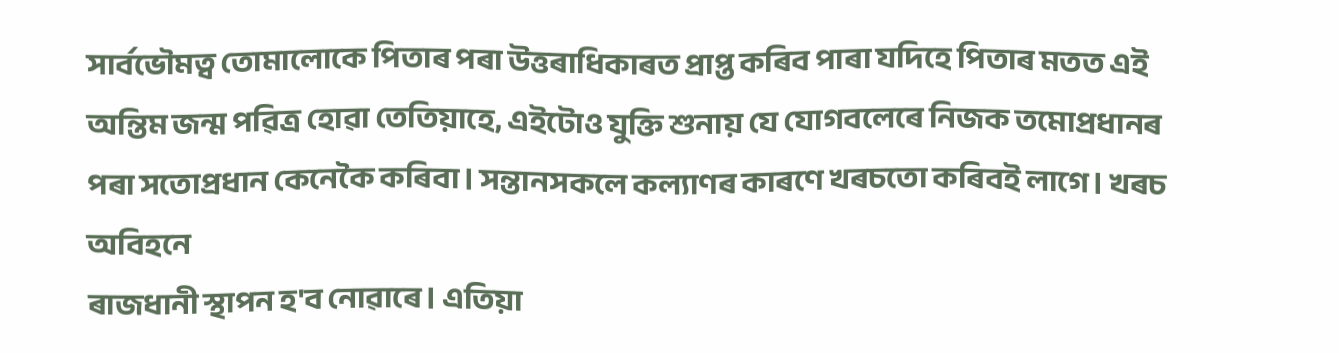সাৰ্বভৌমত্ব তোমালোকে পিতাৰ পৰা উত্তৰাধিকাৰত প্ৰাপ্ত কৰিব পাৰা যদিহে পিতাৰ মতত এই
অন্তিম জন্ম পৱিত্ৰ হোৱা তেতিয়াহে, এইটোও যুক্তি শুনায় যে যোগবলেৰে নিজক তমোপ্ৰধানৰ
পৰা সতোপ্ৰধান কেনেকৈ কৰিবা। সন্তানসকলে কল্যাণৰ কাৰণে খৰচতো কৰিবই লাগে। খৰচ অবিহনে
ৰাজধানী স্থাপন হ'ব নোৱাৰে। এতিয়া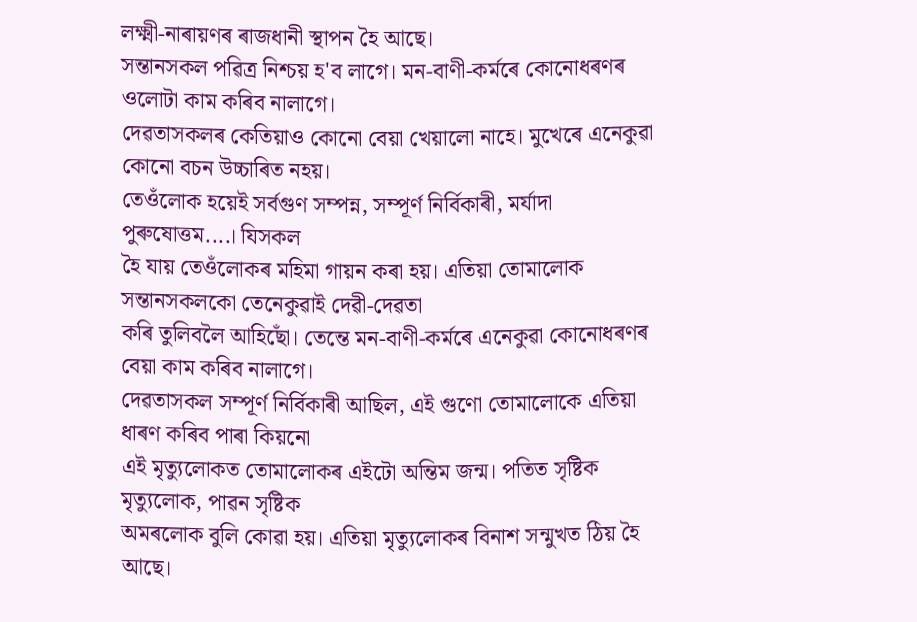লক্ষ্মী-নাৰায়ণৰ ৰাজধানী স্থাপন হৈ আছে।
সন্তানসকল পৱিত্ৰ নিশ্চয় হ'ব লাগে। মন-বাণী-কৰ্মৰে কোনোধৰণৰ ওলোটা কাম কৰিব নালাগে।
দেৱতাসকলৰ কেতিয়াও কোনো বেয়া খেয়ালো নাহে। মুখেৰে এনেকুৱা কোনো বচন উচ্চাৰিত নহয়।
তেওঁলোক হয়েই সৰ্বগুণ সম্পন্ন, সম্পূৰ্ণ নিৰ্বিকাৰী, মৰ্যাদা পুৰুষোত্তম....। যিসকল
হৈ যায় তেওঁলোকৰ মহিমা গায়ন কৰা হয়। এতিয়া তোমালোক সন্তানসকলকো তেনেকুৱাই দেৱী-দেৱতা
কৰি তুলিবলৈ আহিছোঁ। তেন্তে মন-বাণী-কৰ্মৰে এনেকুৱা কোনোধৰণৰ বেয়া কাম কৰিব নালাগে।
দেৱতাসকল সম্পূৰ্ণ নিৰ্বিকাৰী আছিল, এই গুণো তোমালোকে এতিয়া ধাৰণ কৰিব পাৰা কিয়নো
এই মৃত্যুলোকত তোমালোকৰ এইটো অন্তিম জন্ম। পতিত সৃষ্টিক মৃত্যুলোক, পাৱন সৃষ্টিক
অমৰলোক বুলি কোৱা হয়। এতিয়া মৃত্যুলোকৰ বিনাশ সন্মুখত ঠিয় হৈ আছে।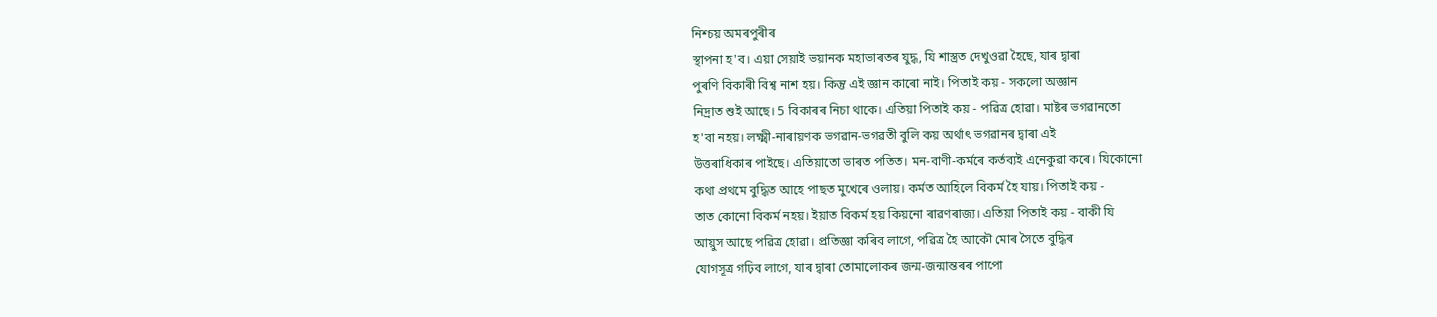নিশ্চয় অমৰপুৰীৰ
স্থাপনা হ'ব। এয়া সেয়াই ভয়ানক মহাভাৰতৰ যুদ্ধ, যি শাস্ত্ৰত দেখুওৱা হৈছে, যাৰ দ্বাৰা
পুৰণি বিকাৰী বিশ্ব নাশ হয়। কিন্তু এই জ্ঞান কাৰো নাই। পিতাই কয় - সকলো অজ্ঞান
নিদ্ৰাত শুই আছে। 5 বিকাৰৰ নিচা থাকে। এতিয়া পিতাই কয় - পৱিত্ৰ হোৱা। মাষ্টৰ ভগৱানতো
হ'বা নহয়। লক্ষ্মী-নাৰায়ণক ভগৱান-ভগৱতী বুলি কয় অৰ্থাৎ ভগৱানৰ দ্বাৰা এই
উত্তৰাধিকাৰ পাইছে। এতিয়াতো ভাৰত পতিত। মন-বাণী-কৰ্মৰে কৰ্তব্যই এনেকুৱা কৰে। যিকোনো
কথা প্ৰথমে বুদ্ধিত আহে পাছত মুখেৰে ওলায়। কৰ্মত আহিলে বিকৰ্ম হৈ যায়। পিতাই কয় -
তাত কোনো বিকৰ্ম নহয়। ইয়াত বিকৰ্ম হয় কিয়নো ৰাৱণৰাজ্য। এতিয়া পিতাই কয় - বাকী যি
আয়ুস আছে পৱিত্ৰ হোৱা। প্ৰতিজ্ঞা কৰিব লাগে, পৱিত্ৰ হৈ আকৌ মোৰ সৈতে বুদ্ধিৰ
যোগসূত্ৰ গঢ়িব লাগে, যাৰ দ্বাৰা তোমালোকৰ জন্ম-জন্মান্তৰৰ পাপো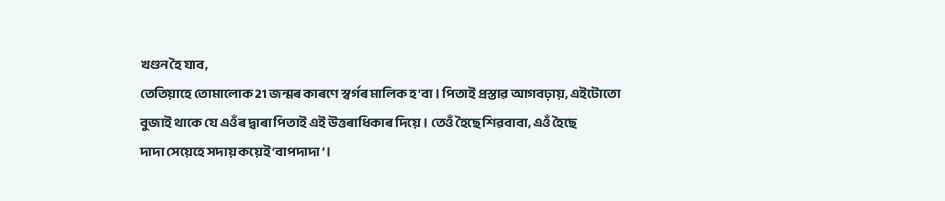খণ্ডন হৈ যাব,
তেতিয়াহে তোমালোক 21 জন্মৰ কাৰণে স্বৰ্গৰ মালিক হ'বা। পিতাই প্ৰস্তাৱ আগবঢ়ায়, এইটোতো
বুজাই থাকে যে এওঁৰ দ্বাৰা পিতাই এই উত্তৰাধিকাৰ দিয়ে। তেওঁ হৈছে শিৱবাবা, এওঁ হৈছে
দাদা সেয়েহে সদায় কয়েই ‘বাপদাদা’।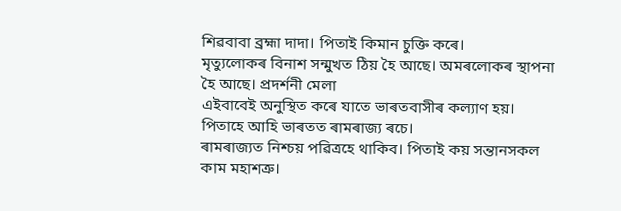শিৱবাবা ব্ৰহ্মা দাদা। পিতাই কিমান চুক্তি কৰে।
মৃত্যুলোকৰ বিনাশ সন্মুখত ঠিয় হৈ আছে। অমৰলোকৰ স্থাপনা হৈ আছে। প্ৰদৰ্শনী মেলা
এইবাবেই অনুস্থিত কৰে যাতে ভাৰতবাসীৰ কল্যাণ হয়। পিতাহে আহি ভাৰতত ৰামৰাজ্য ৰচে।
ৰামৰাজ্যত নিশ্চয় পৱিত্ৰহে থাকিব। পিতাই কয় সন্তানসকল কাম মহাশত্ৰু।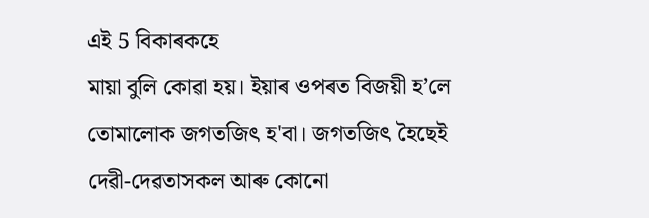এই 5 বিকাৰকহে
মায়া বুলি কোৱা হয়। ইয়াৰ ওপৰত বিজয়ী হ’লে তোমালোক জগতজিৎ হ'বা। জগতজিৎ হৈছেই
দেৱী-দেৱতাসকল আৰু কোনো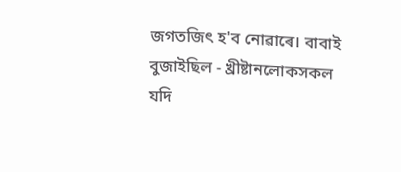জগতজিৎ হ'ব নোৱাৰে। বাবাই বুজাইছিল - খ্ৰীষ্টানলোকসকল যদি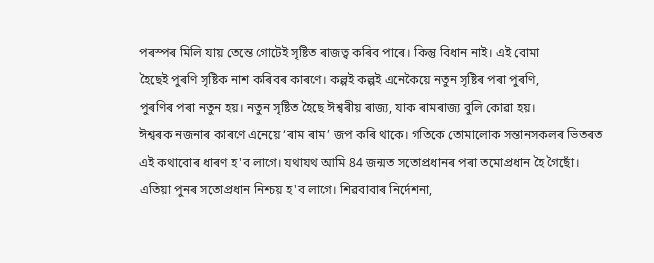পৰস্পৰ মিলি যায় তেন্তে গোটেই সৃষ্টিত ৰাজত্ব কৰিব পাৰে। কিন্তু বিধান নাই। এই বোমা
হৈছেই পুৰণি সৃষ্টিক নাশ কৰিবৰ কাৰণে। কল্পই কল্পই এনেকৈয়ে নতুন সৃষ্টিৰ পৰা পুৰণি,
পুৰণিৰ পৰা নতুন হয়। নতুন সৃষ্টিত হৈছে ঈশ্বৰীয় ৰাজ্য, যাক ৰামৰাজ্য বুলি কোৱা হয়।
ঈশ্বৰক নজনাৰ কাৰণে এনেয়ে ‘ৰাম ৰাম’ জপ কৰি থাকে। গতিকে তোমালোক সন্তানসকলৰ ভিতৰত
এই কথাবোৰ ধাৰণ হ'ব লাগে। যথাযথ আমি 84 জন্মত সতোপ্ৰধানৰ পৰা তমোপ্ৰধান হৈ গৈছোঁ।
এতিয়া পুনৰ সতোপ্ৰধান নিশ্চয় হ'ব লাগে। শিৱবাবাৰ নিৰ্দেশনা,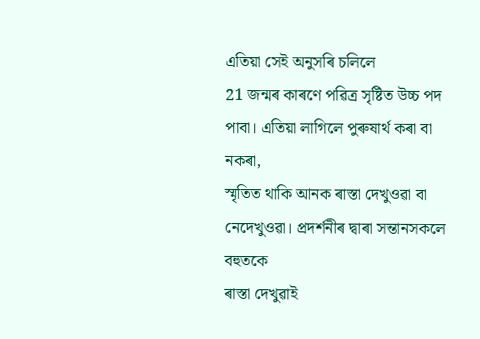এতিয়া সেই অনুসৰি চলিলে
21 জন্মৰ কাৰণে পৱিত্ৰ সৃষ্টিত উচ্চ পদ পাবা। এতিয়া লাগিলে পুৰুষাৰ্থ কৰা বা নকৰা,
স্মৃতিত থাকি আনক ৰাস্তা দেখুওৱা বা নেদেখুওৱা। প্ৰদৰ্শনীৰ দ্বাৰা সন্তানসকলে বহুতকে
ৰাস্তা দেখুৱাই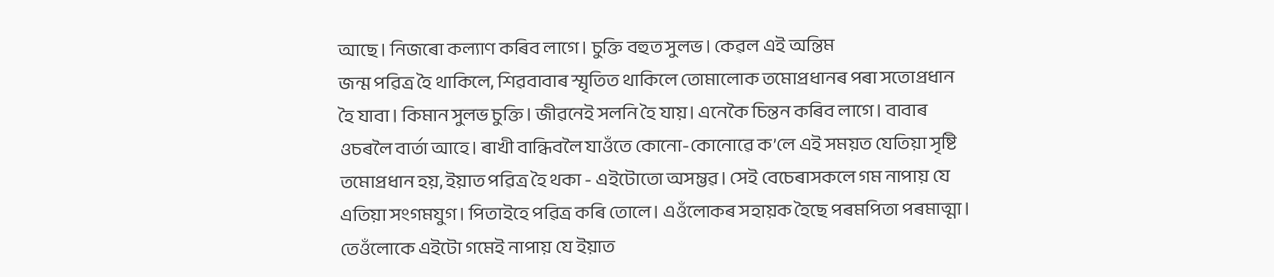আছে। নিজৰো কল্যাণ কৰিব লাগে। চুক্তি বহুত সুলভ। কেৱল এই অন্তিম
জন্ম পৱিত্ৰ হৈ থাকিলে, শিৱবাবাৰ স্মৃতিত থাকিলে তোমালোক তমোপ্ৰধানৰ পৰা সতোপ্ৰধান
হৈ যাবা। কিমান সুলভ চুক্তি। জীৱনেই সলনি হৈ যায়। এনেকৈ চিন্তন কৰিব লাগে। বাবাৰ
ওচৰলৈ বাৰ্তা আহে। ৰাখী বান্ধিবলৈ যাওঁতে কোনো-কোনোৱে ক’লে এই সময়ত যেতিয়া সৃষ্টি
তমোপ্ৰধান হয়, ইয়াত পৱিত্ৰ হৈ থকা - এইটোতো অসম্ভৱ। সেই বেচেৰাসকলে গম নাপায় যে
এতিয়া সংগমযুগ। পিতাইহে পৱিত্ৰ কৰি তোলে। এওঁলোকৰ সহায়ক হৈছে পৰমপিতা পৰমাত্মা।
তেওঁলোকে এইটো গমেই নাপায় যে ইয়াত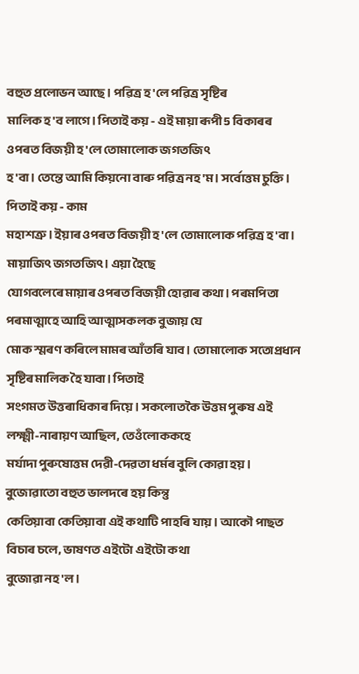বহুত প্ৰলোভন আছে। পৱিত্ৰ হ'লে পৱিত্ৰ সৃষ্টিৰ
মালিক হ'ব লাগে। পিতাই কয় - এই মায়া ৰূপী 5 বিকাৰৰ ওপৰত বিজয়ী হ'লে তোমালোক জগতজিৎ
হ'বা। তেন্তে আমি কিয়নো বাৰু পৱিত্ৰ নহ'ম। সৰ্বোত্তম চুক্তি। পিতাই কয় - কাম
মহাশত্ৰু। ইয়াৰ ওপৰত বিজয়ী হ'লে তোমালোক পৱিত্ৰ হ'বা। মায়াজিৎ জগতজিৎ। এয়া হৈছে
যোগবলেৰে মায়াৰ ওপৰত বিজয়ী হোৱাৰ কথা। পৰমপিতা পৰমাত্মাহে আহি আত্মাসকলক বুজায় যে
মোক স্মৰণ কৰিলে মামৰ আঁতৰি যাব। তোমালোক সতোপ্ৰধান সৃষ্টিৰ মালিক হৈ যাবা। পিতাই
সংগমত উত্তৰাধিকাৰ দিয়ে। সকলোতকৈ উত্তম পুৰুষ এই লক্ষ্মী-নাৰায়ণ আছিল, তেওঁলোককহে
মৰ্যাদা পুৰুষোত্তম দেৱী-দেৱতা ধৰ্মৰ বুলি কোৱা হয়। বুজোৱাতো বহুত ভালদৰে হয় কিন্তু
কেতিয়াবা কেতিয়াবা এই কথাটি পাহৰি যায়। আকৌ পাছত বিচাৰ চলে, ভাষণত এইটো এইটো কথা
বুজোৱা নহ'ল।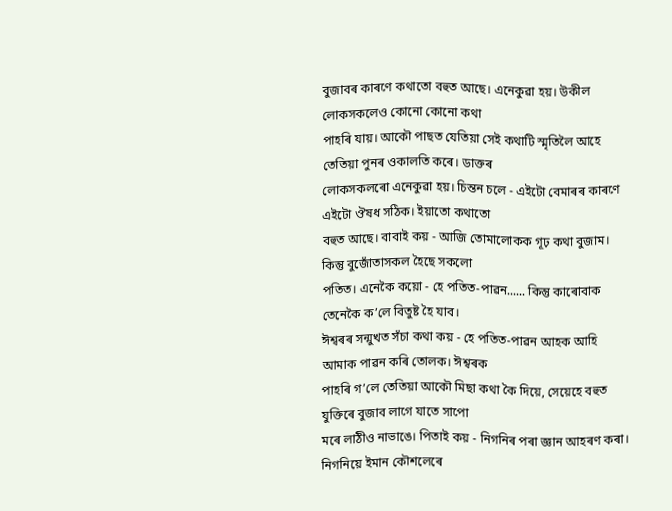বুজাবৰ কাৰণে কথাতো বহুত আছে। এনেকুৱা হয়। উকীল লোকসকলেও কোনো কোনো কথা
পাহৰি যায়। আকৌ পাছত যেতিয়া সেই কথাটি স্মৃতিলৈ আহে তেতিয়া পুনৰ ওকালতি কৰে। ডাক্তৰ
লোকসকলৰো এনেকুৱা হয়। চিন্তন চলে - এইটো বেমাৰৰ কাৰণে এইটো ঔষধ সঠিক। ইয়াতো কথাতো
বহুত আছে। বাবাই কয় - আজি তোমালোকক গূঢ় কথা বুজাম। কিন্তু বুজোঁতাসকল হৈছে সকলো
পতিত। এনেকৈ কয়ো - হে পতিত-পাৱন...... কিন্তু কাৰোবাক তেনেকৈ ক’লে বিতুষ্ট হৈ যাব।
ঈশ্বৰৰ সন্মুখত সঁচা কথা কয় - হে পতিত-পাৱন আহক আহি আমাক পাৱন কৰি তোলক। ঈশ্বৰক
পাহৰি গ’লে তেতিয়া আকৌ মিছা কথা কৈ দিয়ে, সেয়েহে বহুত যুক্তিৰে বুজাব লাগে যাতে সাপো
মৰে লাঠীও নাভাঙে। পিতাই কয় - নিগনিৰ পৰা জ্ঞান আহৰণ কৰা। নিগনিয়ে ইমান কৌশলেৰে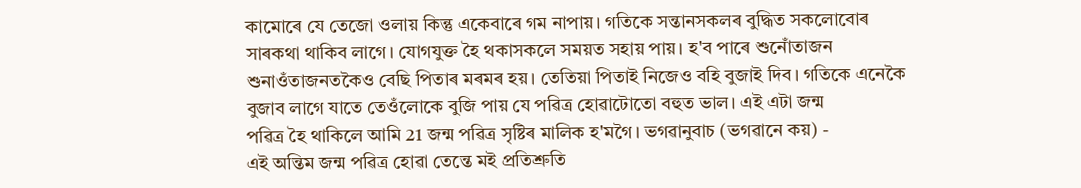কামোৰে যে তেজো ওলায় কিন্তু একেবাৰে গম নাপায়। গতিকে সন্তানসকলৰ বুদ্ধিত সকলোবোৰ
সাৰকথা থাকিব লাগে। যোগযুক্ত হৈ থকাসকলে সময়ত সহায় পায়। হ'ব পাৰে শুনোঁতাজন
শুনাওঁতাজনতকৈও বেছি পিতাৰ মৰমৰ হয়। তেতিয়া পিতাই নিজেও বহি বুজাই দিব। গতিকে এনেকৈ
বুজাব লাগে যাতে তেওঁলোকে বুজি পায় যে পৱিত্ৰ হোৱাটোতো বহুত ভাল। এই এটা জন্ম
পৱিত্ৰ হৈ থাকিলে আমি 21 জন্ম পৱিত্ৰ সৃষ্টিৰ মালিক হ'মগৈ। ভগৱানুবাচ (ভগৱানে কয়) -
এই অন্তিম জন্ম পৱিত্ৰ হোৱা তেন্তে মই প্ৰতিশ্ৰুতি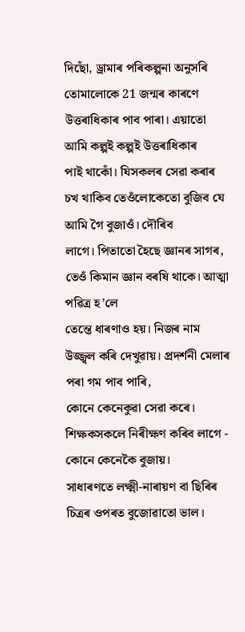দিছোঁ, ড্ৰামাৰ পৰিকল্পনা অনুসৰি
তোমালোকে 21 জন্মৰ কাৰণে উত্তৰাধিকাৰ পাব পাৰা। এয়াতো আমি কল্পই কল্পই উত্তৰাধিকাৰ
পাই থাকোঁ। যিসকলৰ সেৱা কৰাৰ চখ থাকিব তেওঁলোকেতো বুজিব যে আমি গৈ বুজাওঁ। দৌৰিব
লাগে। পিতাতো হৈছে জ্ঞানৰ সাগৰ, তেওঁ কিমান জ্ঞান বৰষি থাকে। আত্মা পৱিত্ৰ হ’লে
তেন্তে ধাৰণাও হয়। নিজৰ নাম উজ্জ্বল কৰি দেখুৱায়। প্ৰদৰ্শনী মেলাৰ পৰা গম পাব পাৰি,
কোনে কেনেকুৱা সেৱা কৰে। শিক্ষকসকলে নিৰীক্ষণ কৰিব লাগে - কোনে কেনেকৈ বুজায়।
সাধাৰণতে লক্ষ্মী-নাৰায়ণ বা ছিৰিৰ চিত্রৰ ওপৰত বুজোৱাতো ভাল।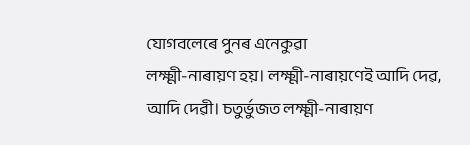যোগবলেৰে পুনৰ এনেকুৱা
লক্ষ্মী-নাৰায়ণ হয়। লক্ষ্মী-নাৰায়ণেই আদি দেৱ, আদি দেৱী। চতুৰ্ভুজত লক্ষ্মী-নাৰায়ণ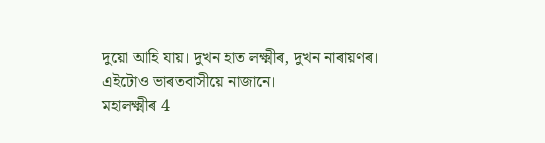দুয়ো আহি যায়। দুখন হাত লক্ষ্মীৰ, দুখন নাৰায়ণৰ। এইটোও ভাৰতবাসীয়ে নাজানে।
মহালক্ষ্মীৰ 4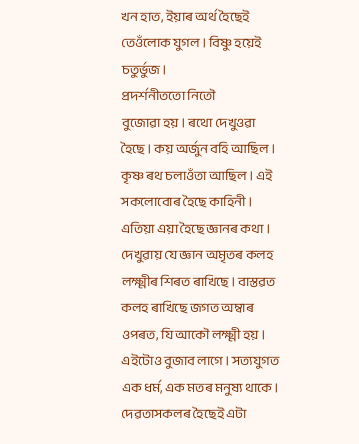খন হাত, ইয়াৰ অৰ্থ হৈছেই তেওঁলোক যুগল। বিষ্ণু হয়েই চতুৰ্ভুজ।
প্ৰদৰ্শনীততো নিতৌ
বুজোৱা হয়। ৰথো দেখুওৱা হৈছে। কয় অৰ্জুন বহি আছিল। কৃষ্ণ ৰথ চলাওঁতা আছিল। এই
সকলোবোৰ হৈছে কাহিনী। এতিয়া এয়া হৈছে জ্ঞানৰ কথা। দেখুৱায় যে জ্ঞান অমৃতৰ কলহ
লক্ষ্মীৰ শিৰত ৰাখিছে। বাস্তৱত কলহ ৰাখিছে জগত অম্বাৰ ওপৰত, যি আকৌ লক্ষ্মী হয়।
এইটোও বুজাব লাগে। সত্যযুগত এক ধৰ্ম, এক মতৰ মনুষ্য থাকে। দেৱতাসকলৰ হৈছেই এটা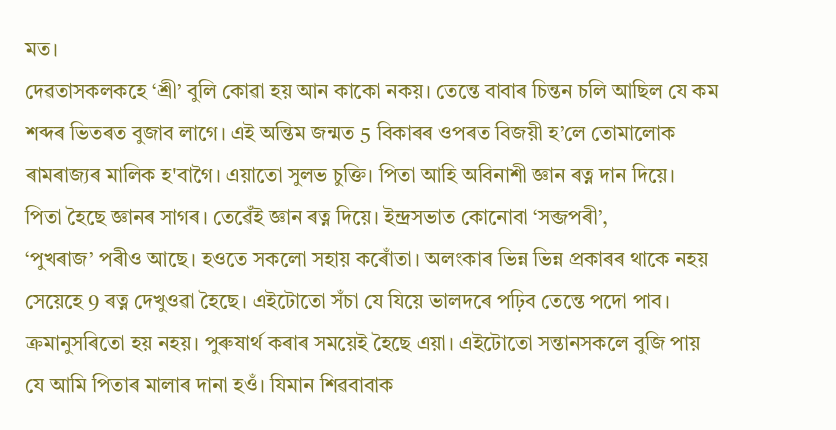মত।
দেৱতাসকলকহে ‘শ্ৰী’ বুলি কোৱা হয় আন কাকো নকয়। তেন্তে বাবাৰ চিন্তন চলি আছিল যে কম
শব্দৰ ভিতৰত বুজাব লাগে। এই অন্তিম জন্মত 5 বিকাৰৰ ওপৰত বিজয়ী হ’লে তোমালোক
ৰামৰাজ্যৰ মালিক হ'বাগৈ। এয়াতো সুলভ চুক্তি। পিতা আহি অবিনাশী জ্ঞান ৰত্ন দান দিয়ে।
পিতা হৈছে জ্ঞানৰ সাগৰ। তেৱেঁই জ্ঞান ৰত্ন দিয়ে। ইন্দ্ৰসভাত কোনোবা ‘সব্জপৰী’,
‘পুখৰাজ’ পৰীও আছে। হওতে সকলো সহায় কৰোঁতা। অলংকাৰ ভিন্ন ভিন্ন প্ৰকাৰৰ থাকে নহয়
সেয়েহে 9 ৰত্ন দেখুওৱা হৈছে। এইটোতো সঁচা যে যিয়ে ভালদৰে পঢ়িব তেন্তে পদো পাব।
ক্ৰমানুসৰিতো হয় নহয়। পুৰুষাৰ্থ কৰাৰ সময়েই হৈছে এয়া। এইটোতো সন্তানসকলে বুজি পায়
যে আমি পিতাৰ মালাৰ দানা হওঁ। যিমান শিৱবাবাক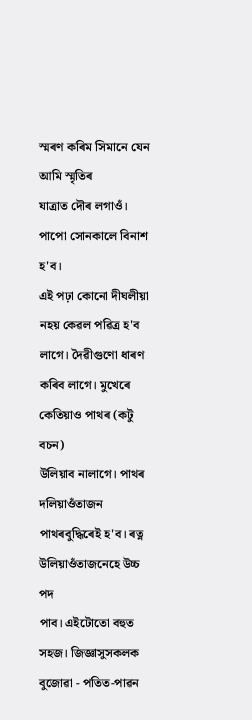স্মৰণ কৰিম সিমানে যেন আমি স্মৃতিৰ
যাত্ৰাত দৌৰ লগাওঁ। পাপো সোনকালে বিনাশ হ'ব।
এই পঢ়া কোনো দীঘলীয়া
নহয় কেৱল পৱিত্ৰ হ'ব লাগে। দৈৱীগুণো ধাৰণ কৰিব লাগে। মুখেৰে কেতিয়াও পাথৰ (কটু বচন)
উলিয়াব নালাগে। পাথৰ দলিয়াওঁতাজন পাথৰবুদ্ধিৰেই হ'ব। ৰত্ন উলিয়াওঁতাজনেহে উচ্চ পদ
পাব। এইটোতো বহুত সহজ। জিজ্ঞাসুসকলক বুজোৱা - পতিত-পাৱন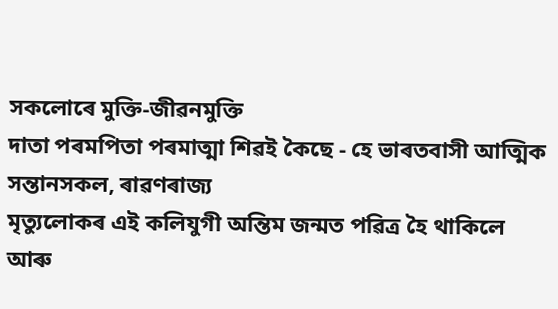সকলোৰে মুক্তি-জীৱনমুক্তি
দাতা পৰমপিতা পৰমাত্মা শিৱই কৈছে - হে ভাৰতবাসী আত্মিক সন্তানসকল, ৰাৱণৰাজ্য
মৃত্যুলোকৰ এই কলিযুগী অন্তিম জন্মত পৱিত্ৰ হৈ থাকিলে আৰু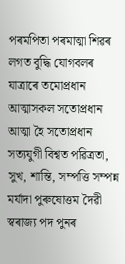পৰমপিতা পৰমাত্মা শিৱৰ
লগত বুদ্ধি যোগবলৰ যাত্ৰাৰে তমোপ্ৰধান আত্মাসকল সতোপ্ৰধান আত্মা হৈ সতোপ্ৰধান
সত্যযুগী বিশ্বত পৱিত্ৰতা, সুখ, শান্তি, সম্পত্তি সম্পন্ন মৰ্যাদা পুৰুষোত্তম দৈৱী
স্বৰাজ্য পদ পুনৰ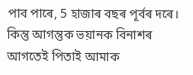পাব পাৰে, 5 হাজাৰ বছৰ পূৰ্বৰ দৰে। কিন্তু আগন্তুক ভয়ানক বিনাশৰ
আগতেই পিতাই আমাক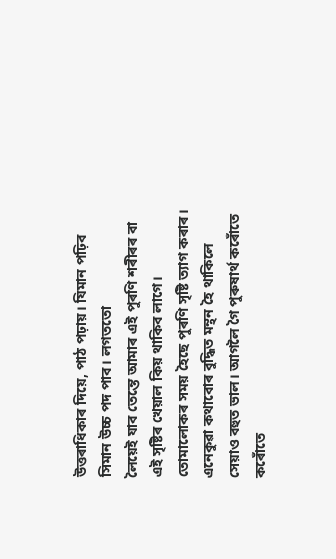উত্তৰাধিকাৰ দিয়ে, পাঠ পঢ়ায়। যিমান পঢ়িব সিমান উচ্চ পদ পাব। লগততো
লৈয়েই যাব তেন্তে আমাৰ এই পুৰণি শৰীৰৰ বা এই সৃষ্টিৰ খেয়াল কিয় থাকিব লাগে।
তোমালোকৰ সময় হৈছে পুৰণি সৃষ্টি ত্যাগ কৰাৰ। এনেকুৱা কথাবোৰ বুদ্ধিত মন্থন হৈ থাকিলে
সেয়াও বহুত ভাল। আগলৈ গৈ পুৰুষাৰ্থ কৰোঁতে কৰোঁতে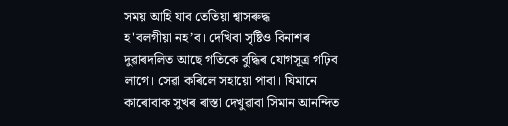সময় আহি যাব তেতিয়া শ্বাসৰুদ্ধ
হ'বলগীয়া নহ’ব। দেখিবা সৃষ্টিও বিনাশৰ দুৱাৰদলিত আছে গতিকে বুদ্ধিৰ যোগসূত্ৰ গঢ়িব
লাগে। সেৱা কৰিলে সহায়ো পাবা। যিমানে কাৰোবাক সুখৰ ৰাস্তা দেখুৱাবা সিমান আনন্দিত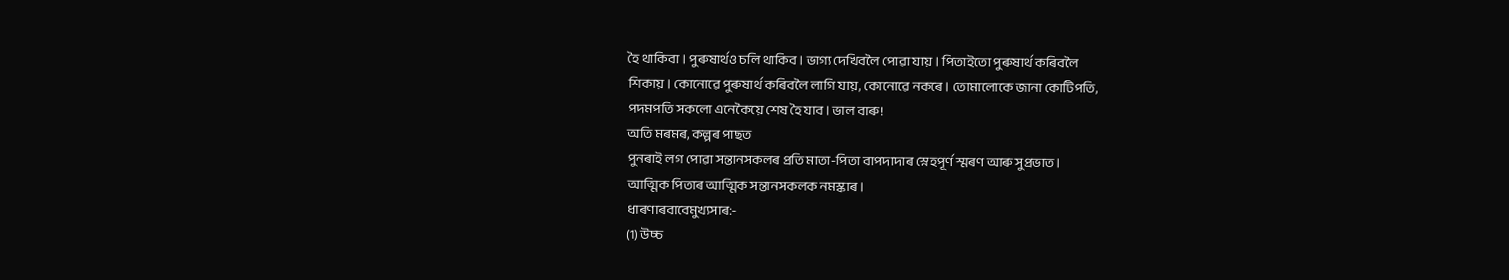হৈ থাকিবা। পুৰুষাৰ্থও চলি থাকিব। ভাগ্য দেখিবলৈ পোৱা যায়। পিতাইতো পুৰুষাৰ্থ কৰিবলৈ
শিকায়। কোনোৱে পুৰুষাৰ্থ কৰিবলৈ লাগি যায়, কোনোৱে নকৰে। তোমালোকে জানা কোটিপতি,
পদমপতি সকলো এনেকৈয়ে শেষ হৈ যাব। ভাল বাৰু!
অতি মৰমৰ, কল্পৰ পাছত
পুনৰাই লগ পোৱা সন্তানসকলৰ প্ৰতি মাতা-পিতা বাপদাদাৰ স্নেহপূৰ্ণ স্মৰণ আৰু সুপ্ৰভাত।
আত্মিক পিতাৰ আত্মিক সন্তানসকলক নমস্কাৰ।
ধাৰণাৰবাবেমুখ্যসাৰ:-
(1) উচ্চ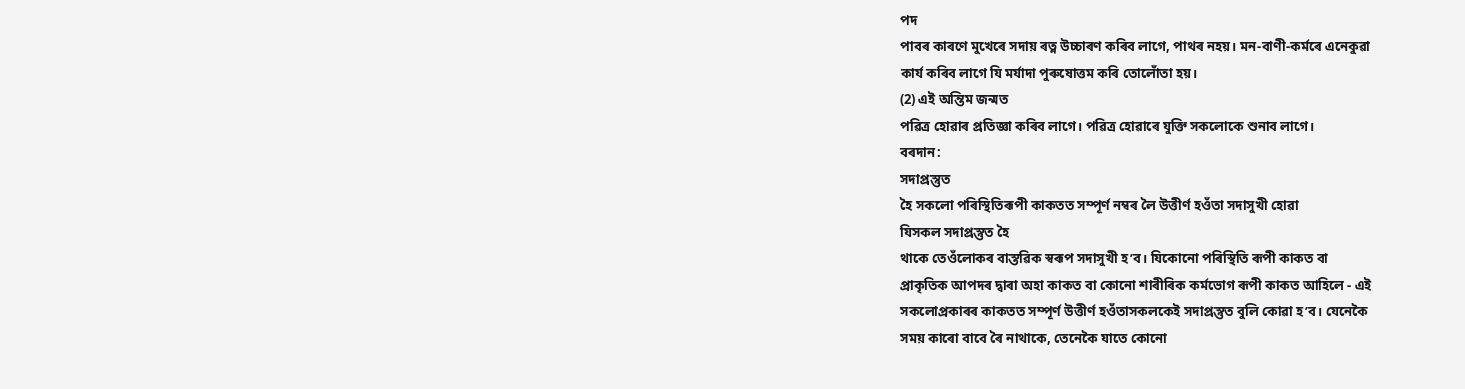পদ
পাবৰ কাৰণে মুখেৰে সদায় ৰত্ন উচ্চাৰণ কৰিব লাগে, পাথৰ নহয়। মন-বাণী-কৰ্মৰে এনেকুৱা
কাৰ্য কৰিব লাগে যি মৰ্যাদা পুৰুষোত্তম কৰি তোলোঁতা হয়।
(2) এই অন্তিম জন্মত
পৱিত্ৰ হোৱাৰ প্ৰতিজ্ঞা কৰিব লাগে। পৱিত্ৰ হোৱাৰে যুক্তি সকলোকে শুনাব লাগে।
বৰদান:
সদাপ্ৰস্তুত
হৈ সকলো পৰিস্থিতিৰূপী কাকতত সম্পূৰ্ণ নম্বৰ লৈ উত্তীৰ্ণ হওঁতা সদাসুখী হোৱা
যিসকল সদাপ্ৰস্তুত হৈ
থাকে তেওঁলোকৰ বাস্তৱিক স্বৰূপ সদাসুখী হ’ব। যিকোনো পৰিস্থিতি ৰূপী কাকত বা
প্ৰাকৃতিক আপদৰ দ্বাৰা অহা কাকত বা কোনো শাৰীৰিক কৰ্মভোগ ৰূপী কাকত আহিলে - এই
সকলোপ্ৰকাৰৰ কাকতত সম্পূৰ্ণ উত্তীৰ্ণ হওঁতাসকলকেই সদাপ্ৰস্তুত বুলি কোৱা হ’ব। যেনেকৈ
সময় কাৰো বাবে ৰৈ নাথাকে, তেনেকৈ যাতে কোনো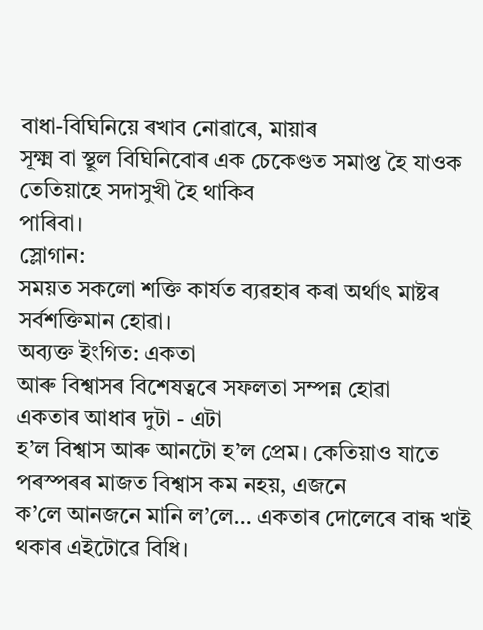বাধা-বিঘিনিয়ে ৰখাব নোৱাৰে, মায়াৰ
সূক্ষ্ম বা স্থূল বিঘিনিবোৰ এক চেকেণ্ডত সমাপ্ত হৈ যাওক তেতিয়াহে সদাসুখী হৈ থাকিব
পাৰিবা।
স্লোগান:
সময়ত সকলো শক্তি কাৰ্যত ব্যৱহাৰ কৰা অৰ্থাৎ মাষ্টৰ সৰ্বশক্তিমান হোৱা।
অব্যক্ত ইংগিত: একতা
আৰু বিশ্বাসৰ বিশেষত্বৰে সফলতা সম্পন্ন হোৱা
একতাৰ আধাৰ দুটা - এটা
হ’ল বিশ্বাস আৰু আনটো হ’ল প্ৰেম। কেতিয়াও যাতে পৰস্পৰৰ মাজত বিশ্বাস কম নহয়, এজনে
ক’লে আনজনে মানি ল’লে… একতাৰ দোলেৰে বান্ধ খাই থকাৰ এইটোৱে বিধি।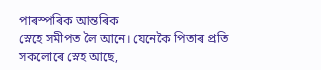পাৰস্পৰিক আন্তৰিক
স্নেহে সমীপত লৈ আনে। যেনেকৈ পিতাৰ প্ৰতি সকলোৰে স্নেহ আছে,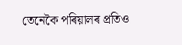তেনেকৈ পৰিয়ালৰ প্ৰতিও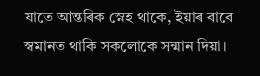যাতে আন্তৰিক স্নেহ থাকে, ইয়াৰ বাবে স্বমানত থাকি সকলোকে সন্মান দিয়া।